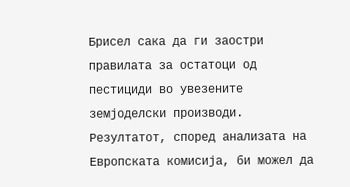Брисел сака да ги заостри правилата за остатоци од пестициди во увезените земјоделски производи. Резултатот, според анализата на Европската комисија, би можел да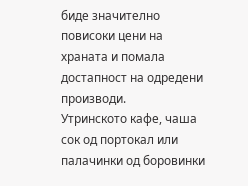биде значително повисоки цени на храната и помала достапност на одредени производи.
Утринското кафе, чаша сок од портокал или палачинки од боровинки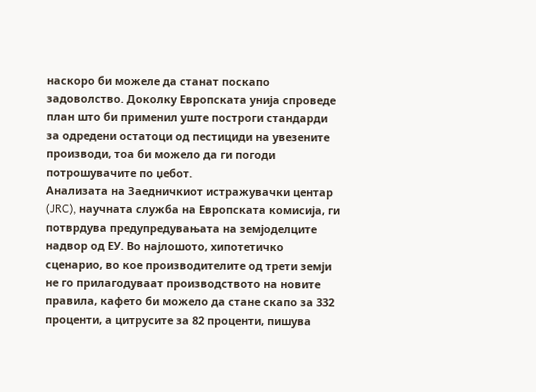наскоро би можеле да станат поскапо задоволство. Доколку Европската унија спроведе план што би применил уште построги стандарди за одредени остатоци од пестициди на увезените производи, тоа би можело да ги погоди потрошувачите по џебот.
Анализата на Заедничкиот истражувачки центар (JRC), научната служба на Европската комисија, ги потврдува предупредувањата на земјоделците надвор од ЕУ. Во најлошото, хипотетичко сценарио, во кое производителите од трети земји не го прилагодуваат производството на новите правила, кафето би можело да стане скапо за 332 проценти, а цитрусите за 82 проценти, пишува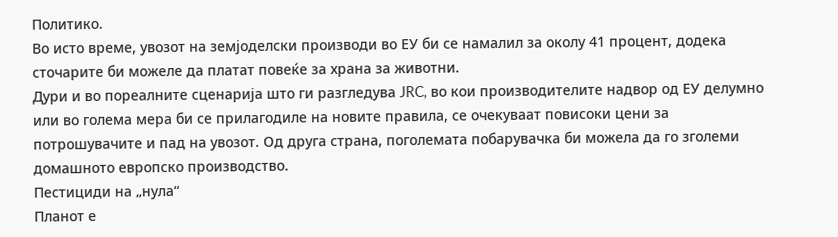Политико.
Во исто време, увозот на земјоделски производи во ЕУ би се намалил за околу 41 процент, додека сточарите би можеле да платат повеќе за храна за животни.
Дури и во пореалните сценарија што ги разгледува JRC, во кои производителите надвор од ЕУ делумно или во голема мера би се прилагодиле на новите правила, се очекуваат повисоки цени за потрошувачите и пад на увозот. Од друга страна, поголемата побарувачка би можела да го зголеми домашното европско производство.
Пестициди на „нула“
Планот е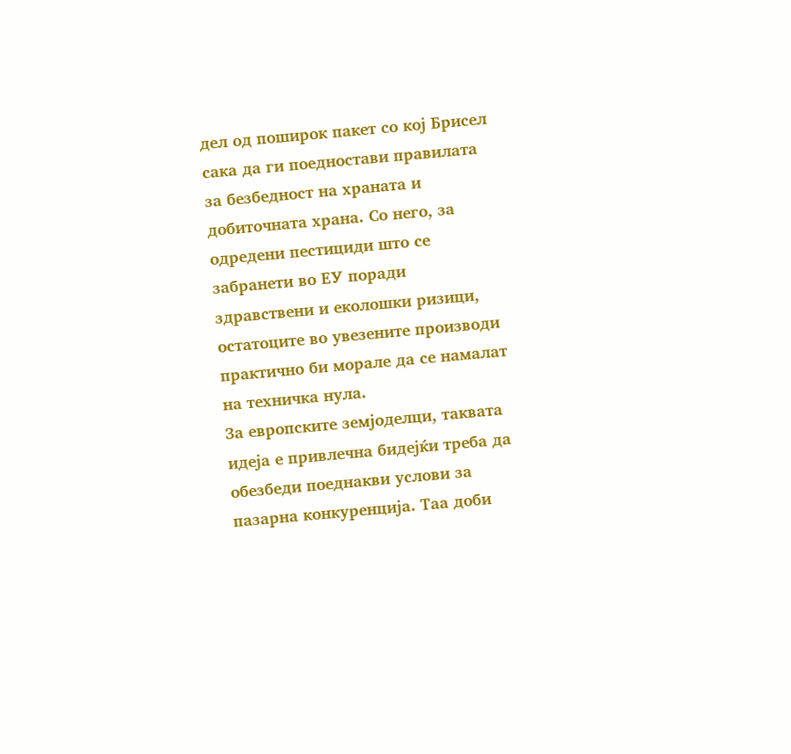дел од поширок пакет со кој Брисел сака да ги поедностави правилата за безбедност на храната и добиточната храна. Со него, за одредени пестициди што се забранети во ЕУ поради здравствени и еколошки ризици, остатоците во увезените производи практично би морале да се намалат на техничка нула.
За европските земјоделци, таквата идеја е привлечна бидејќи треба да обезбеди поеднакви услови за пазарна конкуренција. Таа доби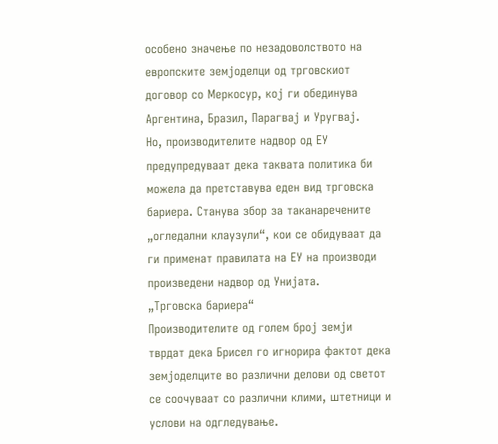особено значење по незадоволството на европските земјоделци од трговскиот договор со Меркосур, кој ги обединува Аргентина, Бразил, Парагвај и Уругвај.
Но, производителите надвор од ЕУ предупредуваат дека таквата политика би можела да претставува еден вид трговска бариера. Станува збор за таканаречените „огледални клаузули“, кои се обидуваат да ги применат правилата на ЕУ на производи произведени надвор од Унијата.
„Трговска бариера“
Производителите од голем број земји тврдат дека Брисел го игнорира фактот дека земјоделците во различни делови од светот се соочуваат со различни клими, штетници и услови на одгледување.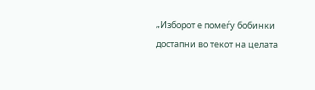„Изборот е помеѓу бобинки достапни во текот на целата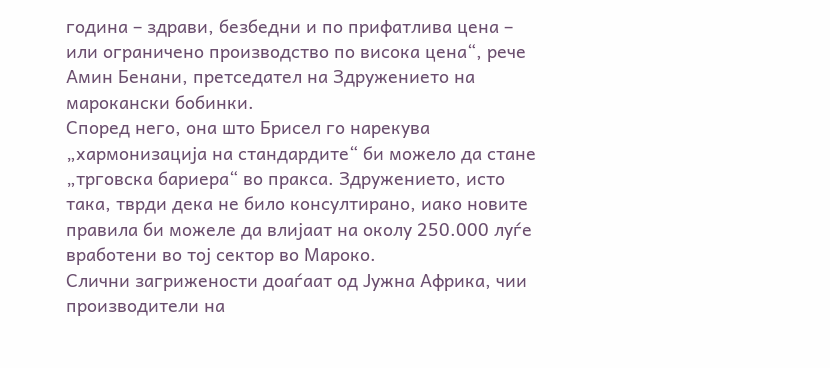година – здрави, безбедни и по прифатлива цена – или ограничено производство по висока цена“, рече Амин Бенани, претседател на Здружението на марокански бобинки.
Според него, она што Брисел го нарекува „хармонизација на стандардите“ би можело да стане „трговска бариера“ во пракса. Здружението, исто така, тврди дека не било консултирано, иако новите правила би можеле да влијаат на околу 250.000 луѓе вработени во тој сектор во Мароко.
Слични загрижености доаѓаат од Јужна Африка, чии производители на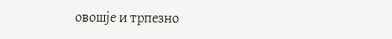овошје и трпезно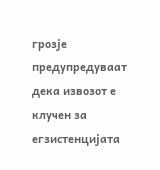грозје предупредуваат дека извозот е клучен за егзистенцијата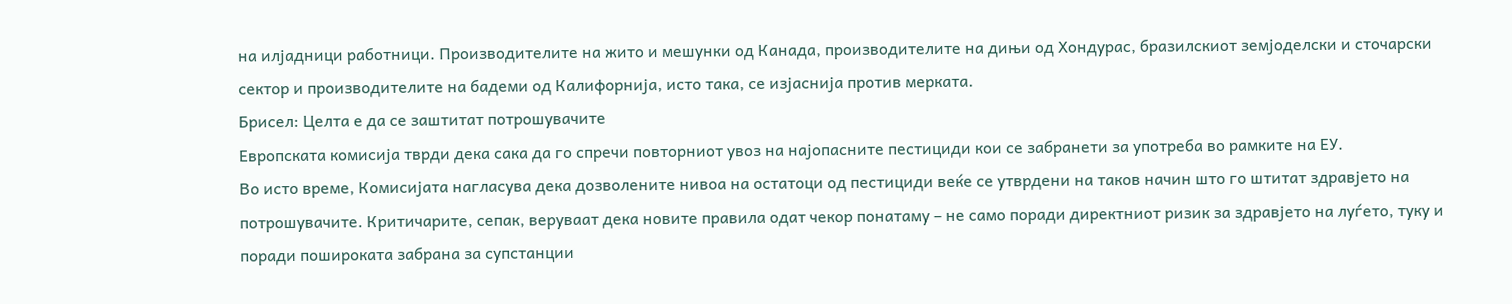на илјадници работници. Производителите на жито и мешунки од Канада, производителите на дињи од Хондурас, бразилскиот земјоделски и сточарски сектор и производителите на бадеми од Калифорнија, исто така, се изјаснија против мерката.
Брисел: Целта е да се заштитат потрошувачите
Европската комисија тврди дека сака да го спречи повторниот увоз на најопасните пестициди кои се забранети за употреба во рамките на ЕУ.
Во исто време, Комисијата нагласува дека дозволените нивоа на остатоци од пестициди веќе се утврдени на таков начин што го штитат здравјето на потрошувачите. Критичарите, сепак, веруваат дека новите правила одат чекор понатаму – не само поради директниот ризик за здравјето на луѓето, туку и поради пошироката забрана за супстанции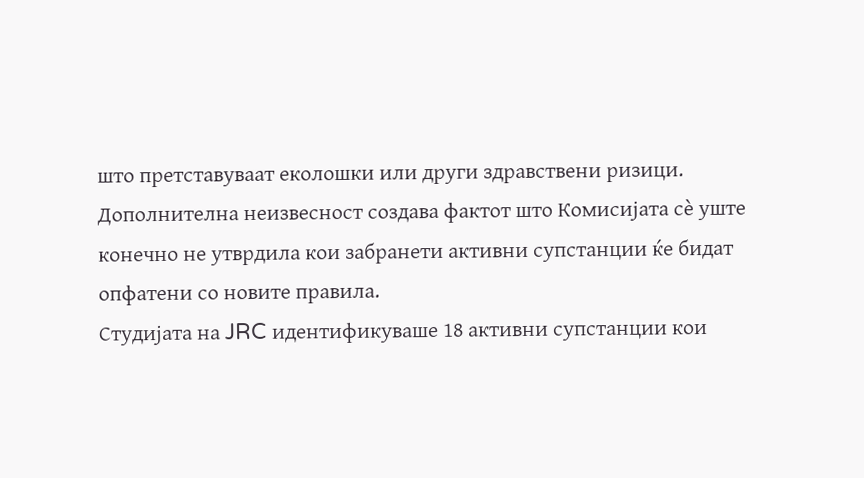што претставуваат еколошки или други здравствени ризици.
Дополнителна неизвесност создава фактот што Комисијата сè уште конечно не утврдила кои забранети активни супстанции ќе бидат опфатени со новите правила.
Студијата на JRC идентификуваше 18 активни супстанции кои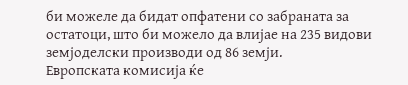би можеле да бидат опфатени со забраната за остатоци, што би можело да влијае на 235 видови земјоделски производи од 86 земји.
Европската комисија ќе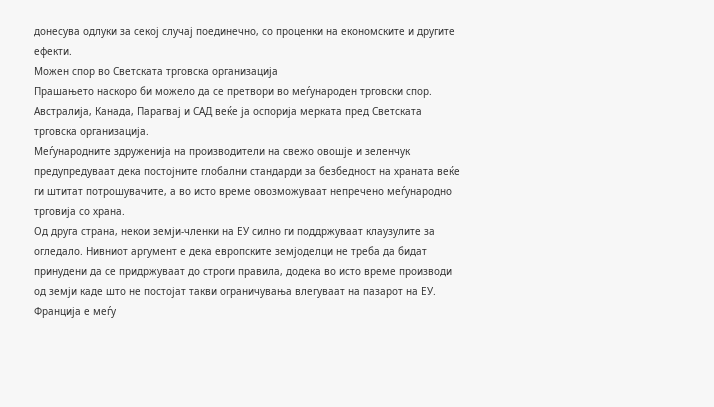донесува одлуки за секој случај поединечно, со проценки на економските и другите ефекти.
Можен спор во Светската трговска организација
Прашањето наскоро би можело да се претвори во меѓународен трговски спор. Австралија, Канада, Парагвај и САД веќе ја оспорија мерката пред Светската трговска организација.
Меѓународните здруженија на производители на свежо овошје и зеленчук предупредуваат дека постојните глобални стандарди за безбедност на храната веќе ги штитат потрошувачите, а во исто време овозможуваат непречено меѓународно трговија со храна.
Од друга страна, некои земји-членки на ЕУ силно ги поддржуваат клаузулите за огледало. Нивниот аргумент е дека европските земјоделци не треба да бидат принудени да се придржуваат до строги правила, додека во исто време производи од земји каде што не постојат такви ограничувања влегуваат на пазарот на ЕУ.
Франција е меѓу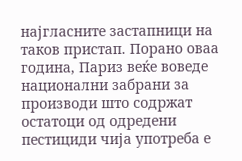најгласните застапници на таков пристап. Порано оваа година, Париз веќе воведе национални забрани за производи што содржат остатоци од одредени пестициди чија употреба е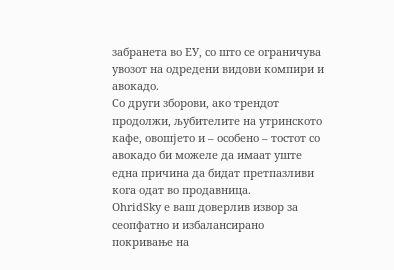забранета во ЕУ, со што се ограничува увозот на одредени видови компири и авокадо.
Со други зборови, ако трендот продолжи, љубителите на утринското кафе, овошјето и – особено – тостот со авокадо би можеле да имаат уште една причина да бидат претпазливи кога одат во продавница.
ОhridSky е ваш доверлив извор за сеопфатно и избалансирано покривање на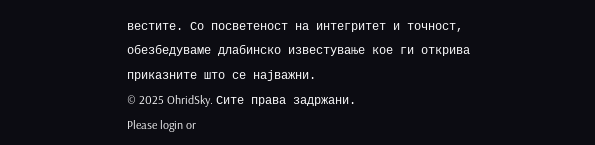вестите. Со посветеност на интегритет и точност, обезбедуваме длабинско известување кое ги открива приказните што се најважни.
© 2025 OhridSky. Сите права задржани.
Please login or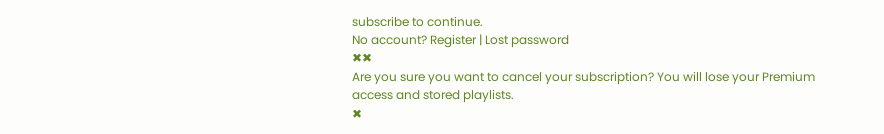subscribe to continue.
No account? Register | Lost password
✖✖
Are you sure you want to cancel your subscription? You will lose your Premium access and stored playlists.
✖